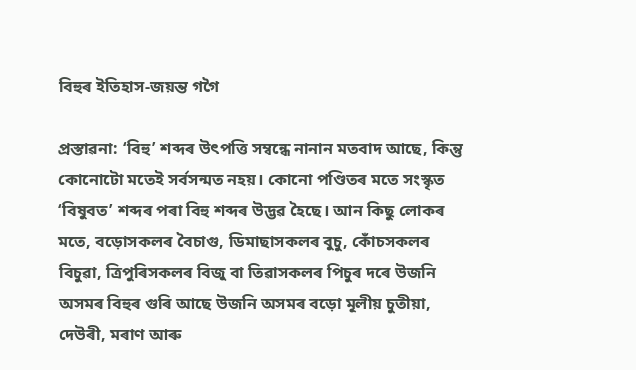বিহুৰ ইতিহাস-জয়ন্ত গগৈ

প্ৰস্তাৱনা: ‘বিহু’ শব্দৰ উৎপত্তি সম্বন্ধে নানান মতবাদ আছে, কিন্তু কোনোটো মতেই সৰ্বসন্মত নহয়। কোনো পণ্ডিতৰ মতে সংস্কৃত ‘বিষুবত’ শব্দৰ পৰা বিহু শব্দৰ উদ্ভৱ হৈছে। আন কিছু লোকৰ মতে, বড়োসকলৰ বৈচাগু, ডিমাছাসকলৰ বুচু, কোঁচসকলৰ বিচুৱা, ত্ৰিপুৰিসকলৰ বিজু বা তিৱাসকলৰ পিচুৰ দৰে উজনি অসমৰ বিহুৰ গুৰি আছে উজনি অসমৰ বড়ো মূলীয় চুতীয়া, দেউৰী, মৰাণ আৰু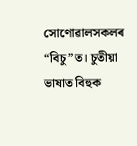সোণোৱালসকলৰ “বিচু”ত। চুতীয়া ভাষাত বিহুক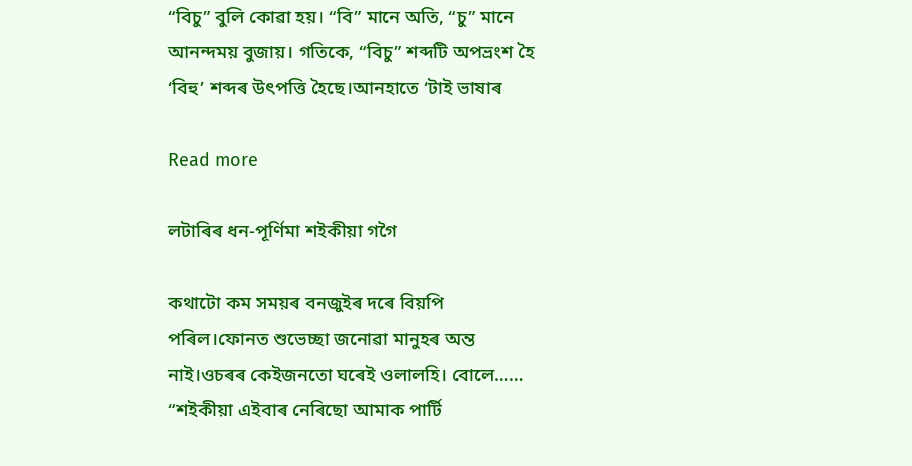“বিচু” বুলি কোৱা হয়। “বি” মানে অতি, “চু” মানে আনন্দময় বুজায়। গতিকে, “বিচু” শব্দটি অপভ্ৰংশ হৈ ‘বিহু’ শব্দৰ উৎপত্তি হৈছে।আনহাতে ‘টাই ভাষাৰ

Read more

লটাৰিৰ ধন-পূৰ্ণিমা শইকীয়া গগৈ

কথাটো কম সময়ৰ বনজুইৰ দৰে বিয়পি পৰিল।ফোনত শুভেচ্ছা জনোৱা মানুহৰ অন্ত নাই।ওচৰৰ কেইজনতো ঘৰেই ওলালহি। বোলে…… “শইকীয়া এইবাৰ নেৰিছো আমাক পাৰ্টি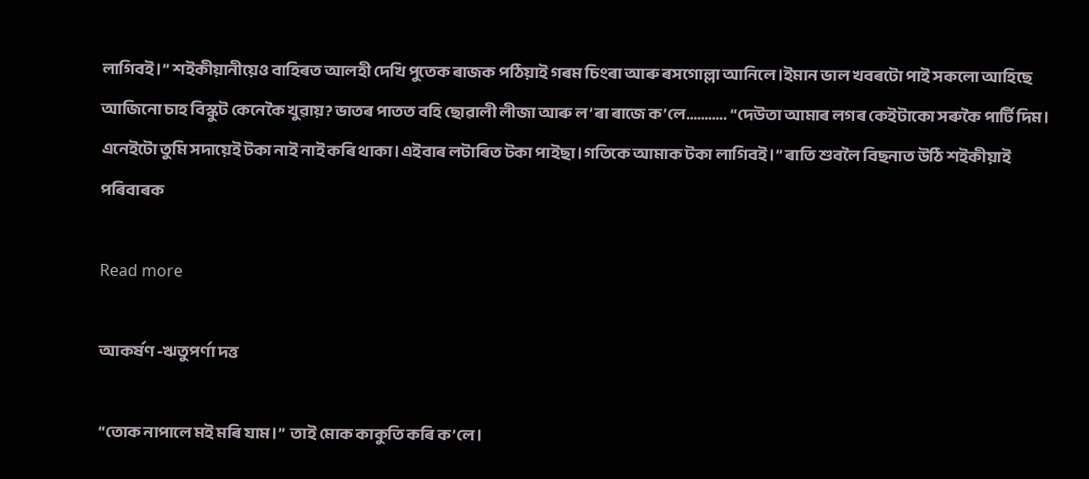লাগিবই।” শইকীয়ানীয়েও বাহিৰত আলহী দেখি পুতেক ৰাজক পঠিয়াই গৰম চিংৰা আৰু ৰসগোল্লা আনিলে।ইমান ভাল খবৰটো পাই সকলো আহিছে আজিনো চাহ বিস্কুট কেনেকৈ খুৱায়? ভাতৰ পাতত বহি ছোৱালী লীজা আৰু ল’ৰা ৰাজে ক’লে……….. “দেউতা আমাৰ লগৰ কেইটাকো সৰুকৈ পাৰ্টি দিম। এনেইটো তুমি সদায়েই টকা নাই নাই কৰি থাকা।এইবাৰ লটাৰিত টকা পাইছা।গতিকে আমাক টকা লাগিবই।” ৰাতি শুবলৈ বিছনাত উঠি শইকীয়াই পৰিবাৰক

Read more

আকৰ্ষণ -ঋতুপৰ্ণা দত্ত

“তোক নাপালে মই মৰি যাম।”  তাই মোক কাকুতি কৰি ক’লে।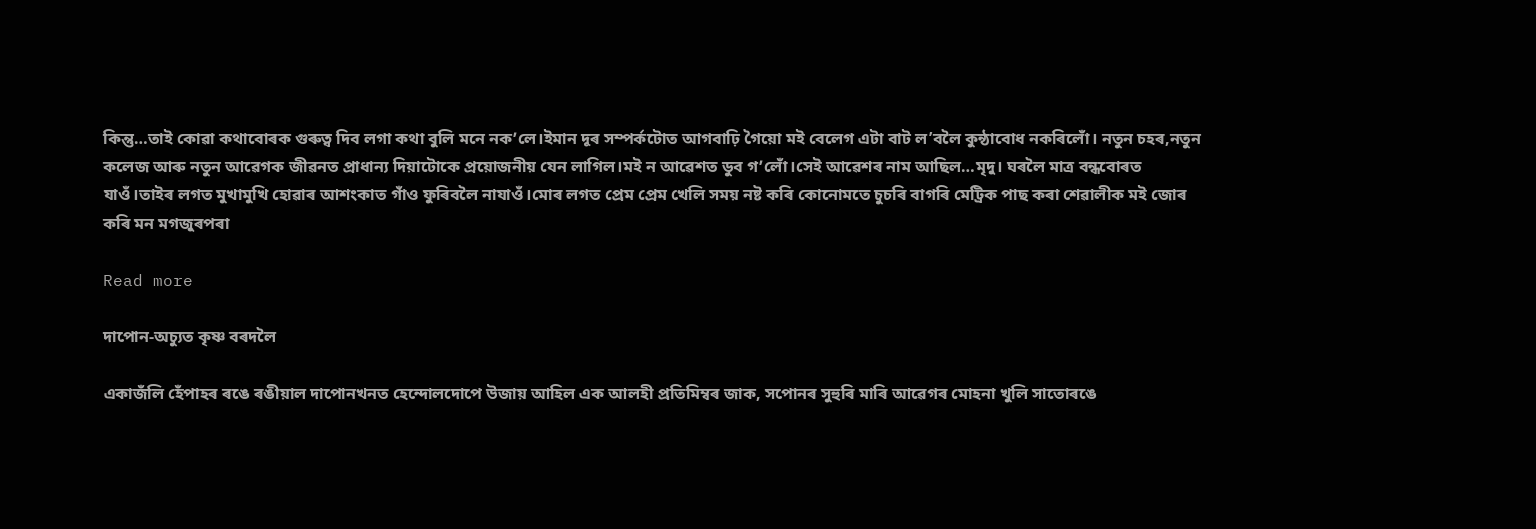কিন্তু…তাই কোৱা কথাবোৰক গুৰুত্ব দিব লগা কথা বুলি মনে নকʼলে।ইমান দূৰ সম্পৰ্কটোত আগবাঢ়ি গৈয়ো মই বেলেগ এটা বাট ল’বলৈ কুন্ঠাবোধ নকৰিলোঁ। নতুন চহৰ,নতুন কলেজ আৰু নতুন আৱেগক জীৱনত প্ৰাধান্য দিয়াটোকে প্ৰয়োজনীয় যেন লাগিল।মই ন আৱেশত ডুব গʼলোঁ।সেই আৱেশৰ নাম আছিল…মৃদু। ঘৰলৈ মাত্ৰ বন্ধবোৰত যাওঁ।তাইৰ লগত মুখামুখি হোৱাৰ আশংকাত গাঁও ফুৰিবলৈ নাযাওঁ।মোৰ লগত প্ৰেম প্ৰেম খেলি সময় নষ্ট কৰি কোনোমতে চুচৰি বাগৰি মেট্ৰিক পাছ কৰা শেৱালীক মই জোৰ কৰি মন মগজুৰপৰা

Read more

দাপোন-অচ্যুত কৃষ্ণ বৰদলৈ

একাজঁ‌লি হেঁপাহৰ ৰঙে ৰঙীয়াল দাপোনখনত হেন্দোলদোপে উজায় আহিল এক আলহী প্ৰতিমিম্বৰ জাক, সপোনৰ সুহুৰি মাৰি আৱেগৰ মোহনা খুলি সাতোৰঙে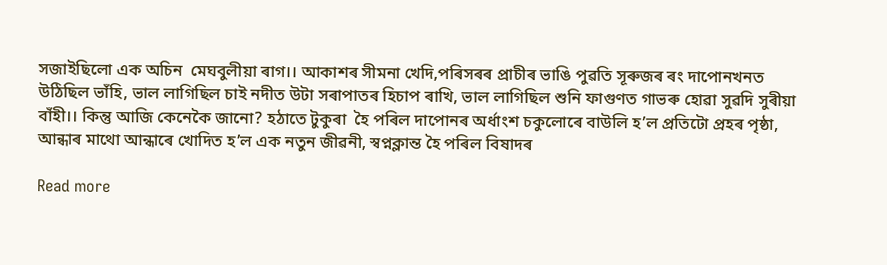সজাইছিলো এক অচিন  মেঘবুলীয়া ৰাগ।। আকাশৰ সীমনা খেদি‌,পৰিসৰৰ প্ৰাচীৰ ভাঙি পুৱতি সূৰুজৰ ৰং দাপোনখনত উঠিছিল ভাঁ‌হি, ভাল লাগিছিল চাই নদীত উটা সৰাপাতৰ হিচাপ ৰাখি, ভাল লাগিছিল শুনি ফাগুণত গাভৰু হোৱা সুৱদি সুৰীয়া বাঁ‌হী।। কিন্তু আজি কেনেকৈ জানো? হঠাতে টুকুৰা  হৈ পৰিল দাপোনৰ অৰ্ধাংশ চকুলোৰে বাউলি হ’ল প্ৰতিটো প্ৰহৰ পৃষ্ঠা, আন্ধাৰ মাথো আন্ধাৰে খোদিত হ’ল এক নতুন জীৱনী, স্বপ্নক্লান্ত হৈ পৰিল বিষাদৰ

Read more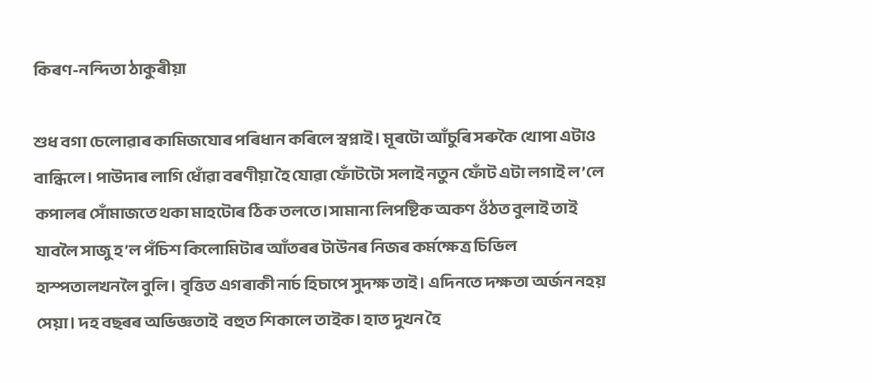কিৰণ-নন্দিতা ঠাকুৰীয়া

শুধ বগা চেলোৱাৰ কামিজযোৰ পৰিধান কৰিলে স্বপ্নাই। মূৰটো আঁচুৰি সৰুকৈ খোপা এটাও বান্ধিলে। পাউদাৰ লাগি ধোঁৱা বৰণীয়া হৈ যোৱা ফোঁটটো সলাই নতুন ফোঁট এটা লগাই ল’লে কপালৰ সোঁমাজতে থকা মাহটোৰ ঠিক তলতে।সামান্য লিপষ্টিক অকণ ওঁঠত বুলাই তাই যাবলৈ সাজু হ’ল পঁচিশ কিলোমিটাৰ আঁতৰৰ টাউনৰ নিজৰ কৰ্মক্ষেত্ৰ চিভিল হাস্পতালখনলৈ বুলি। বৃত্তিত এগৰাকী নাৰ্চ হিচাপে সুদক্ষ তাই। এদিনতে দক্ষতা অৰ্জন নহয় সেয়া। দহ বছৰৰ অভিজ্ঞতাই  বহুত শিকালে তাইক। হাত দুখন হৈ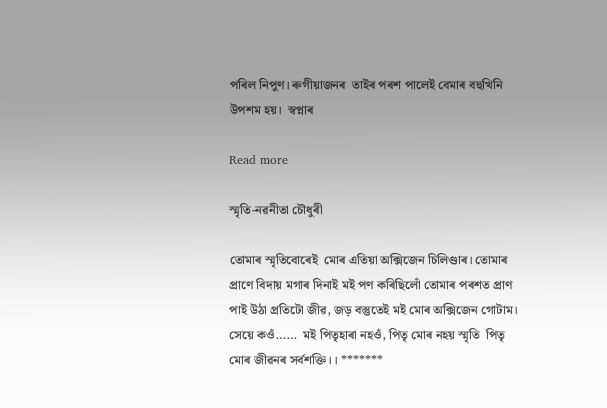পৰিল নিপুণ। ৰুগীয়াজনৰ  তাইৰ পৰশ পালেই বেমাৰ বহুখিনি উপশম হয়।  স্বপ্নাৰ

Read more

স্মৃতি-নৱনীতা চৌধুৰী

তোমাৰ স্মৃতিবোৰেই  মোৰ এতিয়া অক্সিজেন চিলিণ্ডাৰ। তোমাৰ প্ৰাণে বিদায় মগাৰ দিনাই মই পণ কৰিছিলোঁ তোমাৰ পৰশত প্ৰাণ পাই উঠা প্ৰতিটো জীৱ, জড় বস্তুতেই মই মোৰ অক্সিজেন গোটাম। সেয়ে কওঁ……  মই পিতৃহাৰা নহওঁ, পিতৃ মোৰ নহয় স্মৃতি  পিতৃ মোৰ জীৱনৰ সৰ্বশক্তি।। *******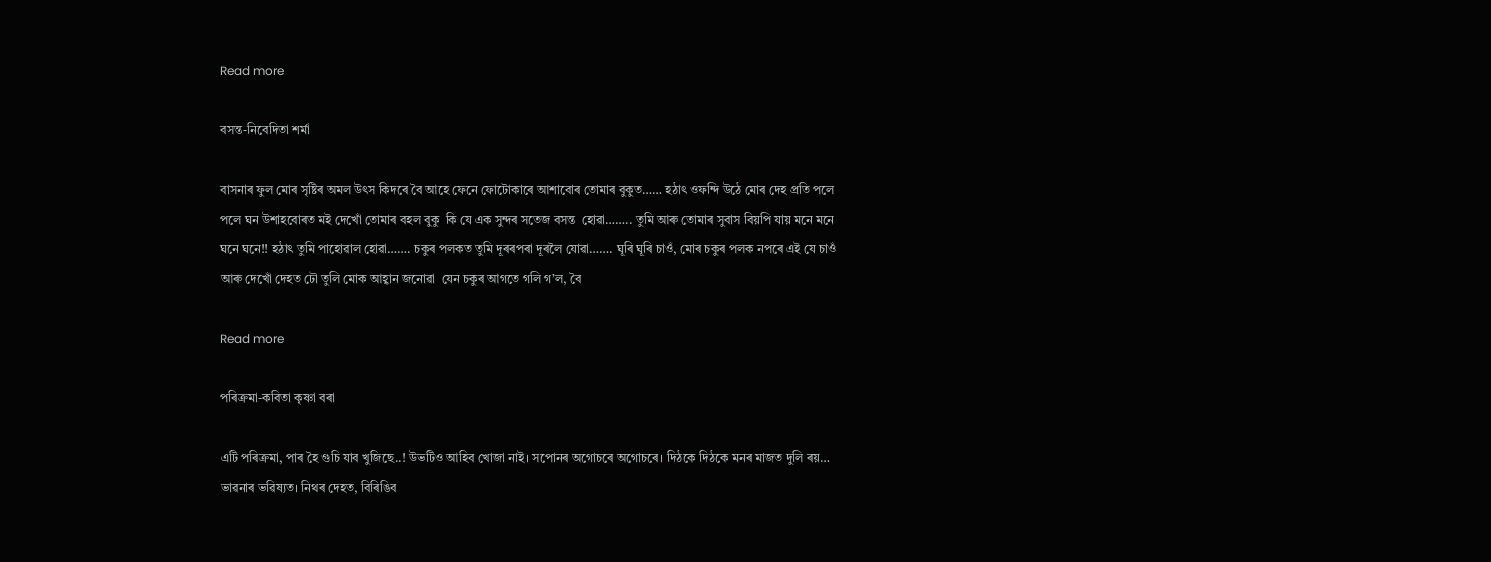Read more

বসন্ত-নিবেদিতা শৰ্মা

বাসনাৰ ফুল মোৰ সৃষ্টিৰ অমল উৎস কিদৰে বৈ আহে ফেনে ফোটোকাৰে আশাবোৰ তোমাৰ বুকুত…… হঠাৎ ওফন্দি উঠে মোৰ দেহ প্ৰতি পলে পলে ঘন উশাহবোৰত মই দেখোঁ তোমাৰ বহল বুকু  কি যে এক সুন্দৰ সতেজ বসন্ত  হোৱা…….. তুমি আৰু তোমাৰ সুবাস বিয়পি যায় মনে মনে ঘনে ঘনে!! হঠাৎ তুমি পাহোৱাল হোৱা……. চকুৰ পলকত তুমি দূৰৰপৰা দূৰলৈ যোৱা……. ঘূৰি ঘূৰি চাওঁ, মোৰ চকুৰ পলক নপৰে এই যে চাওঁ আৰু দেখোঁ দেহত ঢৌ তুলি মোক আহ্বান জনোৱা  যেন চকুৰ আগতে গলি গ’ল, বৈ

Read more

পৰিক্ৰমা-কবিতা কৃষ্ণা বৰা

এটি পৰিক্ৰমা, পাৰ হৈ গুচি যাব খুজিছে..! উভটিও আহিব খোজা নাই। সপোনৰ অগোচৰে অগোচৰে। দিঠকে দিঠকে মনৰ মাজত দুলি ৰয়… ভাৱনাৰ ভৱিষ্যত। নিথৰ দেহত, বিৰিঙিব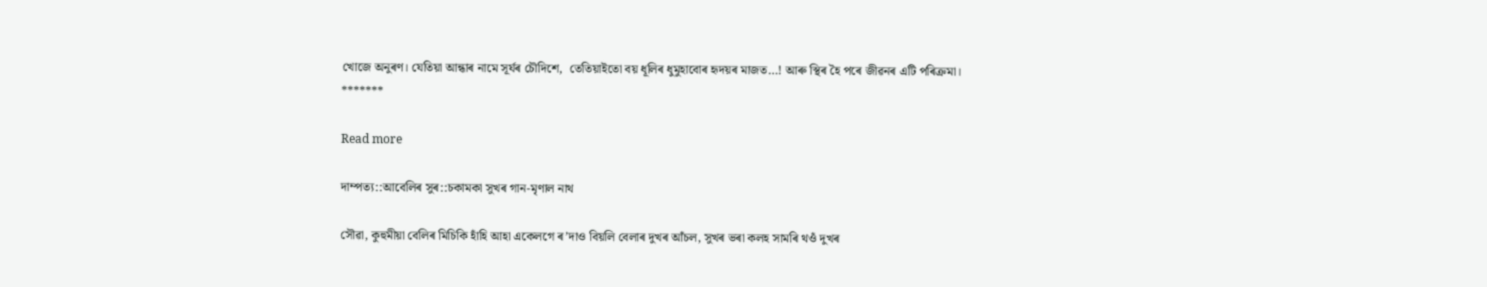খোজে অনুৰণ। যেতিয়া আন্ধাৰ নামে সূৰ্যৰ চৌদিশে,  তেতিয়াইতো বয় ধূলিৰ ধুমুহাবোৰ হৃদয়ৰ মাজত…! আৰু স্থিৰ হৈ পৰে জীৱনৰ এটি পৰিক্ৰমা। *******

Read more

দাম্পত্য::আবেলিৰ সুৰ::চকামকা সুখৰ গান-মৃণাল নাথ

সৌৱা, কুহুমীয়া বেলিৰ মিচিকি হাঁহি আহা একেলগে ৰ’দাও বিয়লি বেলাৰ দুখৰ আঁচল, সুখৰ ভৰা কলহ সামৰি থওঁ দুখৰ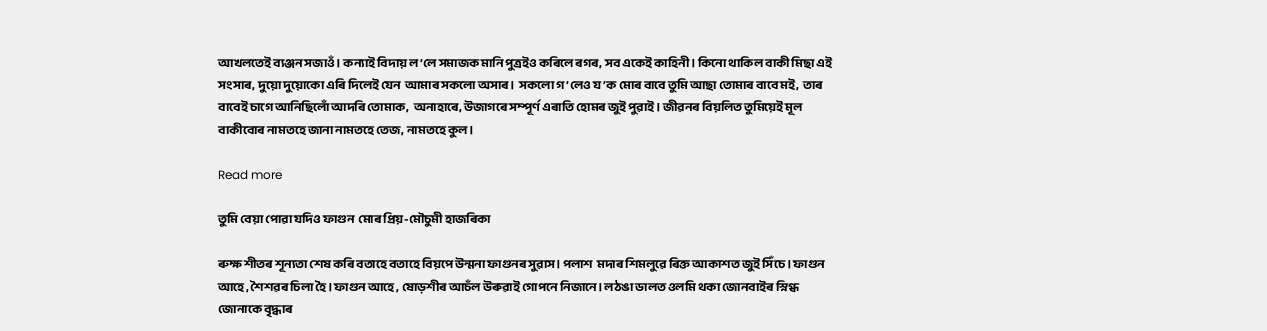আখলতেই ব্যঞ্জন সজাওঁ। কন্যাই বিদায় ল’লে সমাজক মানি পুত্ৰইও কৰিলে ৰগৰ, সব একেই কাহিনী। কিনো থাকিল বাকী মিছা এই সংসাৰ, দুয়ো দুয়োকো এৰি দিলেই যেন  আমাৰ সকলো অসাৰ।  সকলো গ’লেও য’ক মোৰ বাবে তুমি আছা তোমাৰ বাবে মই,  তাৰ বাবেই চাগে আনিছিলোঁ আদৰি তোমাক,  অনাহাৰে, উজাগৰে সম্পূৰ্ণ এৰাতি হোমৰ জুই পুৱাই। জীৱনৰ বিয়লিত তুমিয়েই মূল বাকীবোৰ নামতহে জানা নামতহে তেজ, নামতহে কুল।

Read more

তুমি বেয়া পোৱা যদিও ফাগুন  মোৰ প্ৰিয়-মৌচুমী হাজৰিকা

ৰুক্ষ শীতৰ শূন্যতা শেষ কৰি বতাহে বতাহে বিয়পে উন্মনা ফাগুনৰ সুৱাস। পলাশ  মদাৰ শিমলুৱে ৰিক্ত আকাশত জুই সিঁচে । ফাগুন আহে , শৈশৱৰ চিলা হৈ । ফাগুন আহে , ষোড়শীৰ আচঁল উৰুৱাই গোপনে নিজানে। লঠঙা ডালত ওলমি থকা জোনবাইৰ স্নিগ্ধ জোনাকে বৃদ্ধাৰ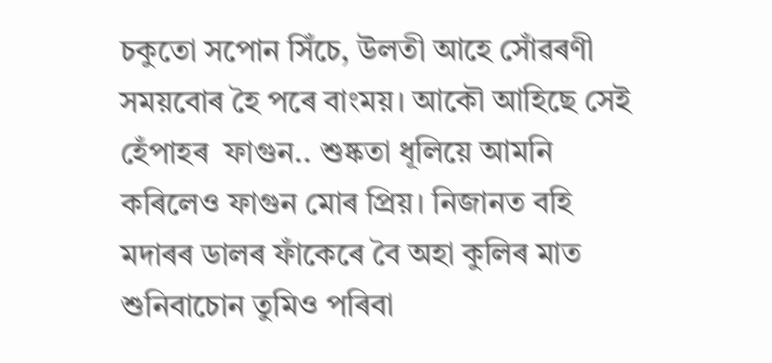চকুতো সপোন সিঁচে, উলতী আহে সোঁৱৰণী সময়বোৰ হৈ পৰে বাংময়। আকৌ আহিছে সেই হেঁপাহৰ  ফাগুন.. শুষ্কতা ধূলিয়ে আমনি কৰিলেও ফাগুন মোৰ প্ৰিয়। নিজানত বহি  মদাৰৰ ডালৰ ফাঁকেৰে বৈ অহা কুলিৰ মাত শুনিবাচোন তুমিও পৰিবা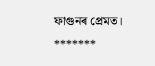ফাগুনৰ প্ৰেমত। *******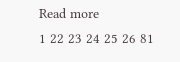Read more
1 22 23 24 25 26 81